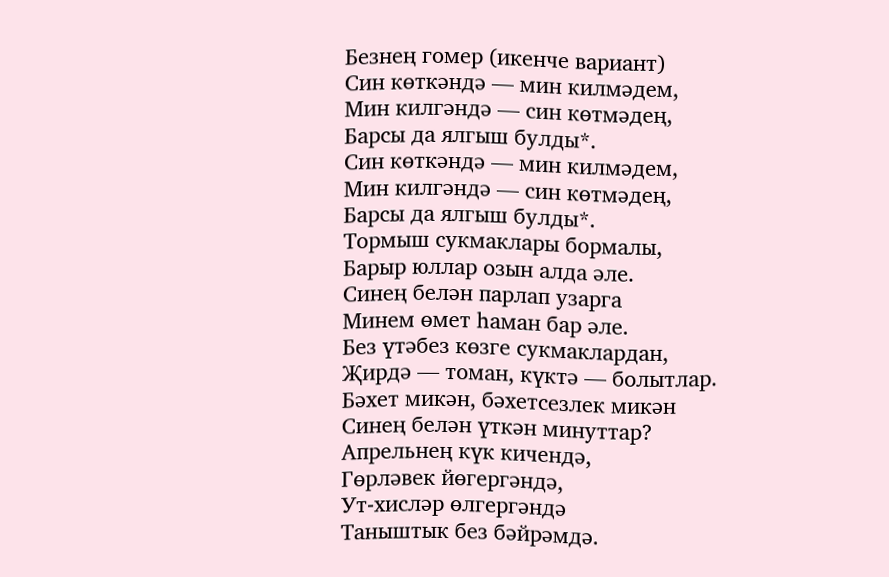Безнең гомер (икенче вариант)
Син көткәндә — мин килмәдем,
Мин килгәндә — син көтмәдең,
Барсы да ялгыш булды*.
Син көткәндә — мин килмәдем,
Мин килгәндә — син көтмәдең,
Барсы да ялгыш булды*.
Тормыш сукмаклары бормалы,
Барыр юллар озын алда әле.
Синең белән парлап узарга
Минем өмет һаман бар әле.
Без үтәбез көзге сукмаклардан,
Җирдә — томан, күктә — болытлар.
Бәхет микән, бәхетсезлек микән
Синең белән үткән минуттар?
Апрельнең күк кичендә,
Гөрләвек йөгергәндә,
Ут-хисләр өлгергәндә
Таныштык без бәйрәмдә.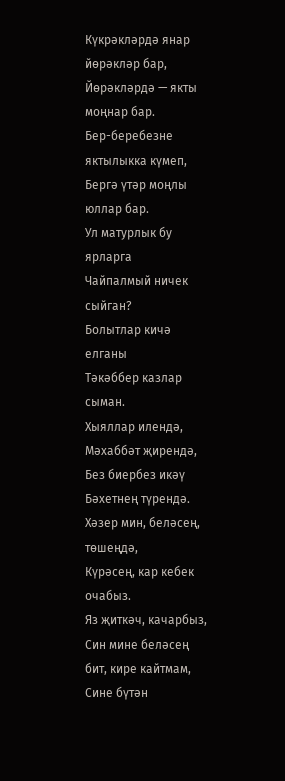Күкрәкләрдә янар йөрәкләр бар,
Йөрәкләрдә — якты моңнар бар.
Бер-беребезне яктылыкка күмеп,
Бергә үтәр моңлы юллар бар.
Ул матурлык бу ярларга
Чайпалмый ничек сыйган?
Болытлар кичә елганы
Тәкәббер казлар сыман.
Хыяллар илендә,
Мәхаббәт җирендә,
Без биербез икәү
Бәхетнең түрендә.
Хәзер мин, беләсең, төшеңдә,
Күрәсең, кар кебек очабыз.
Яз җиткәч, качарбыз,
Син мине беләсең бит, кире кайтмам,
Сине бүтән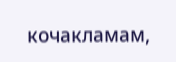кочакламам,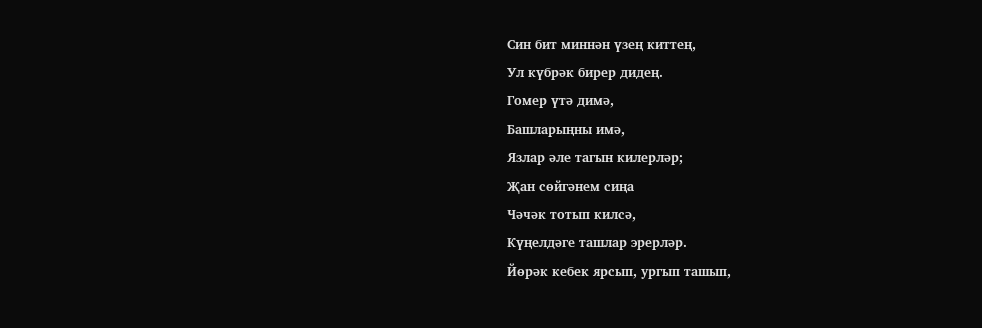Син бит миннән үзең киттең,
Ул күбрәк бирер дидең.
Гомер үтә димә,
Башларыңны имә,
Язлар әле тагын килерләр;
Җан сөйгәнем сиңа
Чәчәк тотып килсә,
Күңелдәге ташлар эрерләр.
Йөрәк кебек ярсып, ургып ташып,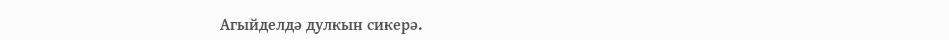Агыйделдә дулкын сикерә.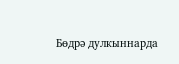Бөдрә дулкыннарда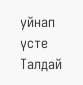уйнап үсте
Талдай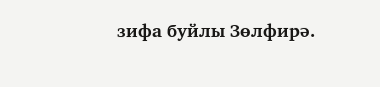зифа буйлы Зөлфирә.